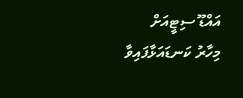އައްޑޫ ސިޓީއަށް މިހާރު ކަނޑައަޅާފައިވާ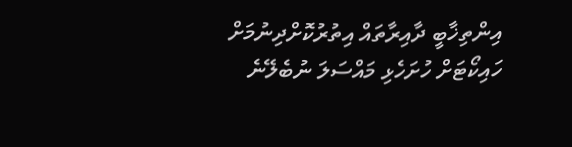އިންތިޚާބީ ދާއިރާތައް އިތުރުކޮށްދިނުމަށް ހައިކޯޓަށް ހުށަހެޅި މައްސަލަ ނުބެލޭނެ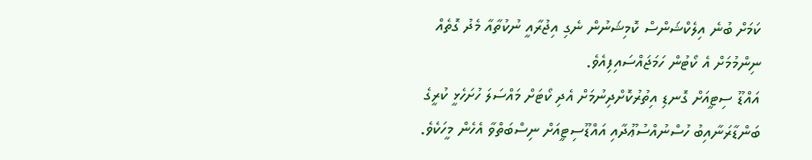ކަމަށް ބުނެ އިލެކްޝަންސް ކޮމިޝަނުން ނެގި އިޖުރާއީ ނުކުތާއާ މެދު ގޮތެއް ނިންމުމަށް އެ ކޯޓުން ހަމަޖައްސައިފިއެވެ.
އައްޑޫ ސިޓީއަށް ގޮނޑި އިތުރުކޮށްދިނުމަށް އެދި ކޯޓަށް މައްސަލަ ހުށަހެޅީ ކުރީގެ ބަންޑާރަނާއިބު ހުސްނުއްސުޢޫދާއި އައްޑޫސިޓީއަށް ނިސްބަތްވާ އެހެން މީހަކެވެ.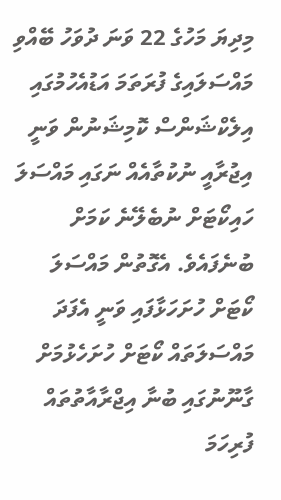މިދިޔަ މަހުގެ 22 ވަނަ ދުވަހު ބޭއްވި މައްސަލައިގެ ފުރަތަމަ އަޑުއެހުމުގައި އިލެކްޝަންސް ކޮމިޝަނުން ވަނީ އިޖުރާއީ ނުކުތާއެއް ނަގައި މައްސަލަ ހައިކޯޓަށް ނުބެލޭނެ ކަމަށް ބުނެފައެވެ. އެގޮތުން މައްސަލަ ކޯޓަށް ހުށަހަޅާފައި ވަނީ އެފަދަ މައްސަލަތައް ކޯޓަށް ހުށަހެޅުމަށް ގާނޫނުގައި ބުނާ އިޖްރާއާތުތައް ފުރިހަމަ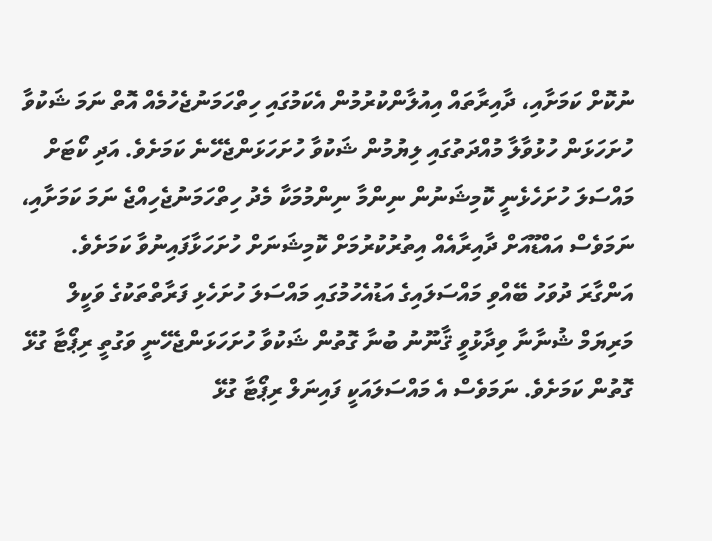ނުކޮށް ކަމަށާއި، ދާއިރާތައް އިއުލާންކުރުމުން އެކަމުގައި ހިތްހަމަނުޖެހުމެއް އޮތް ނަމަ ޝަކުވާ ހުށަހަޅަން ހުޅުވާލާ މުއްދަތުގައި ލިޔުމުން ޝަކުވާ ހުށަހަޅަންޖެހޭނެ ކަމަށެވެ. އަދި ކޯޓަށް މައްސަލަ ހުށަހެޅެނީ ކޮމިޝަނުން ނިންމާ ނިންމުމަކާ މެދު ހިތްހަމަނުޖެހިއްޖެ ނަމަ ކަމަށާއި، ނަމަވެސް އައްޑޫއަށް ދާއިރާއެއް އިތުރުކުރުމަށް ކޮމިޝަނަށް ހުށަހަޅާފައިނުވާ ކަމަށެވެ.
އަންގާރަ ދުވަހު ބޭއްވި މައްސަލައިގެ އަޑުއެހުމުގައި މައްސަލަ ހުށަހެޅި ފަރާތްތަކުގެ ވަކީލް މަރިޔަމް ޝުނާނާ ވިދާޅުވީ ޤާނޫނު ބުނާ ގޮތުން ޝަކުވާ ހުށަހަޅަންޖެހޭނީ ވަގުތީ ރިޕޯޓާ ގުޅޭ ގޮތުން ކަމަށެވެ. ނަމަވެސް އެ މައްސަލައަކީ ފައިނަލް ރިޕޯޓާ ގުޅޭ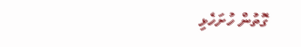ގޮތުން ހުށަހެޅި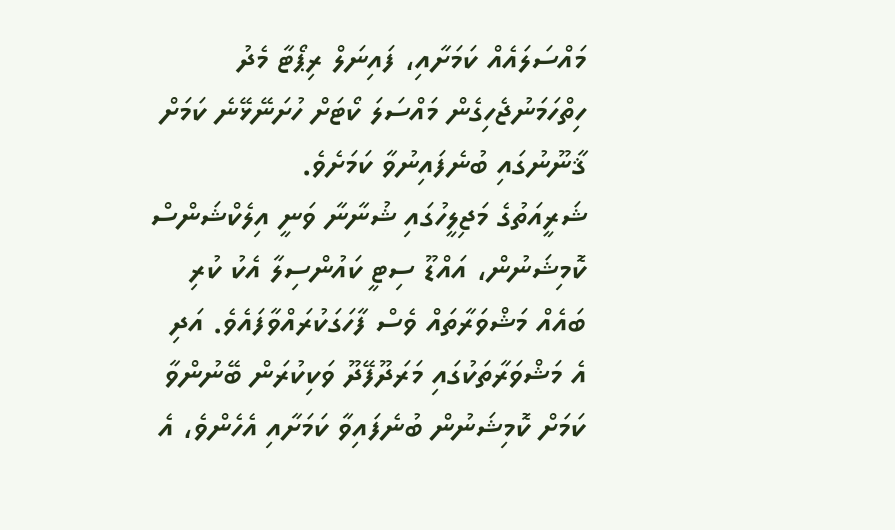މައްސަލައެއް ކަމަށާއި، ފައިނަލް ރިޕޯޓާ މެދު ހިތްހަމަނުޖެހިގެން މައްސަލަ ކޯޓަށް ހުށަނޭޅޭނެ ކަމަށް ޤާނޫނުގައި ބުނެފައިނުވާ ކަމަށެވެ.
ޝަރީއަތުގެ މަޖިލީހުގައި ޝުނާނާ ވަނީ އިލެކްޝަންސް ކޮމިޝަނުން، އައްޑޫ ސިޓީ ކައުންސިލާ އެކު ކުރި ބައެއް މަޝްވަރާތައް ވެސް ފާހަގަކުރައްވާފައެވެ. އަދި އެ މަޝްވަރާތަކުގައި މަރަދޫފޭދޫ ވަކިކުރަން ބޭނުންވާ ކަމަށް ކޮމިޝަނުން ބުނެފައިވާ ކަމަށާއި އެހެންވެ، އެ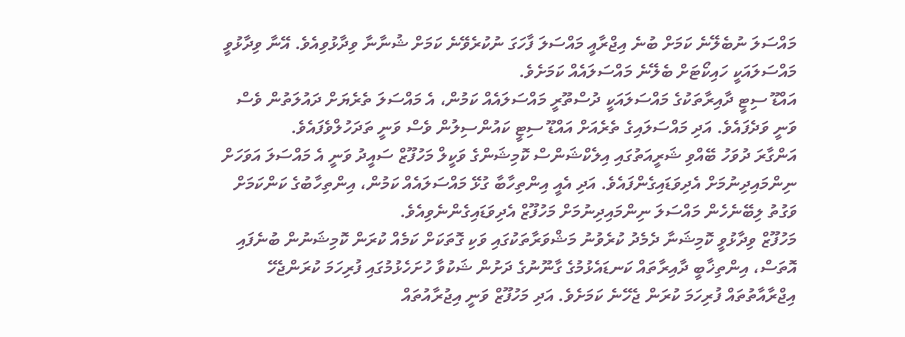މައްސަލަ ނުބެލޭނެ ކަމަށް ބުނެ އިޖްރާއީ މައްސަލަ ފާހަގަ ނުކުރެވޭނެ ކަމަށް ޝުނާނާ ވިދާޅުވިއެވެ. އޭނާ ވިދާޅުވީ މައްސަލައަކީ ހައިކޯޓަށް ބެލޭނެ މައްސަލައެއް ކަމަށެވެ.
އައްޑޫ ސިޓީ ދާއިރާތަކުގެ މައްސަލައަކީ ދުސްތޫރީ މައްސަލައެއް ކަމުން، އެ މައްސަލަ ތެރެޔަށް ދައުލަތުން ވެސް ވަނީ ވަދެފައެވެ. އަދި މައްސަލައިގެ ތެރެއަށް އައްޑޫ ސިޓީ ކައުންސިލުން ވެސް ވަނީ ތަދަހުލްވެފައެވެ.
އަންގާރަ ދުވަހު ބޭއްވި ޝަރީއަތުގައި އިލެކްޝަންސް ކޮމިޝަންގެ ވަކީލް މަހުފޫޒް ސައީދު ވަނީ އެ މައްސަލަ އަވަހަށް ނިންމައިދިނުމަށް އެދިވަޑައިގެންފައެވެ. އަދި އެއީ އިންތިހާބާ ގުޅޭ މައްސަލައެއް ކަމުން، އިންތިހާބުގެ ކަންކަމަށް ވަގުތު ލިބޭނެހެން މައްސަލަ ނިންމައިދިނުމަށް މަހުފޫޒް އެދިވަޑައިގެންނެވިއެވެ.
މަހުފޫޒް ވިދާޅުވީ ކޮމިޝަނާ ދެމެދު ކުރެވުނު މަޝްވަރާތަކުގައި ވަކި ގޮތަކަށް ކަމެއް ކުރަން ކޮމިޝަނުން ބުނެފައި އޮތަސް، އިންތިޚާބީ ދާއިރާތައް ކަނޑައެޅުމުގެ ގާނޫނުގެ ދަށުން ޝަކުވާ ހުށަހެޅުމުގައި ފުރިހަމަ ކުރަންޖެހޭ އިޖްރާއާތުތައް ފުރިހަމަ ކުރަން ޖެހޭނެ ކަމަށެވެ. އަދި މަހުފޫޒް ވަނީ އިޖުރާއުތައް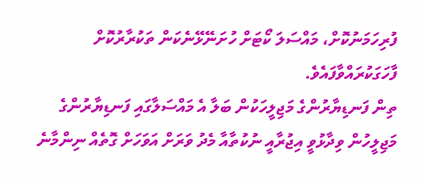ފުރިހަމަނުކޮށް، މައްސަލަ ކޯޓަށް ހުށަނޭޅޭނެކަން ތަކުރާރުކޮށް ފާހަގަކުރައްވާފައެވެ.
ތިން ފަނޑިޔާރުންގެ މަޖިލީހަކުން ބަލާ އެ މައްސަލާގައި ފަނޑިޔާރުންގެ މަޖިލީހުން ވިދާޅުވީ އިޖުރާއީ ނުކުތާއާ މެދު ވަރަށް އަވަހަށް ގޮތެއް ނިންމާނެ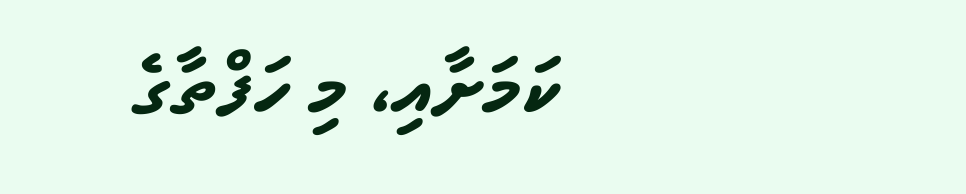ކަމަށާއި، މި ހަފްތާގެ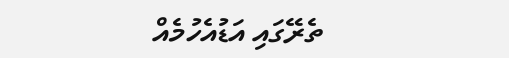ތެރޭގައި އަޑުއެހުމެއް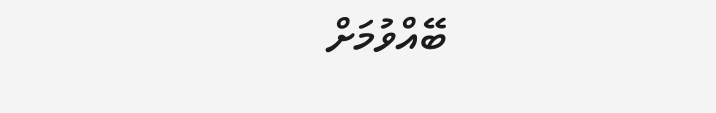ބޭއްވުމަށް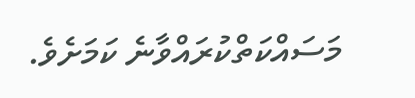މަސައްކަތްކުރައްވާނެ ކަމަށެވެ.